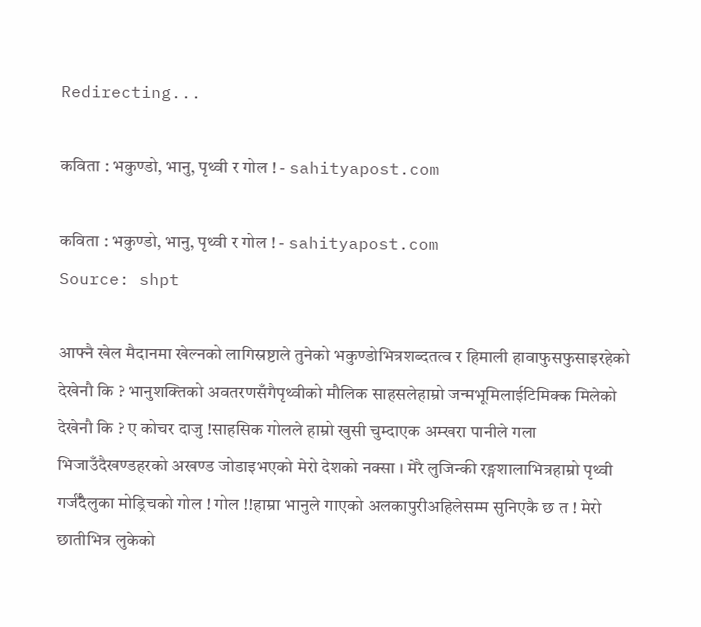Redirecting...

कविता : भकुण्डो, भानु, पृथ्वी र गोल ! - sahityapost.com

कविता : भकुण्डो, भानु, पृथ्वी र गोल ! - sahityapost.com
Source: shpt

आफ्नै खेल मैदानमा खेल्नको लागिस्रष्टाले तुनेको भकुण्डोभित्रशब्दतत्व र हिमाली हावाफुसफुसाइरहेको देखेनौ कि ? भानुशक्तिको अवतरणसँगैपृथ्वीको मौलिक साहसलेहाम्रो जन्मभूमिलाईटिमिक्क मिलेको देखेनौ कि ? ए कोचर दाजु !साहसिक गोलले हाम्रो खुसी चुम्दाएक अम्खरा पानीले गला भिजाउँदैखण्डहरको अखण्ड जोडाइभएको मेरो देशको नक्सा । मेरै लुजिन्की रङ्गशालाभित्रहाम्रो पृथ्वी गर्जँदैलुका मोड्रिचको गोल ! गोल !!हाम्रा भानुले गाएको अलकापुरीअहिलेसम्म सुनिएकै छ त ! मेरो छातीभित्र लुकेको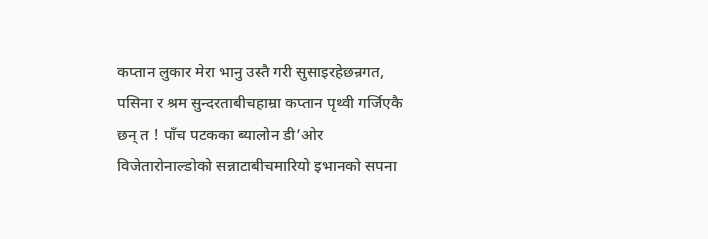कप्तान लुकार मेरा भानु उस्तै गरी सुसाइरहेछन्रगत, पसिना र श्रम सुन्दरताबीचहाम्रा कप्तान पृथ्वी गर्जिएकै छन् त ! पाँच पटकका ब्यालोन डी’ओर विजेतारोनाल्डोको सन्नाटाबीचमारियो इभानको सपना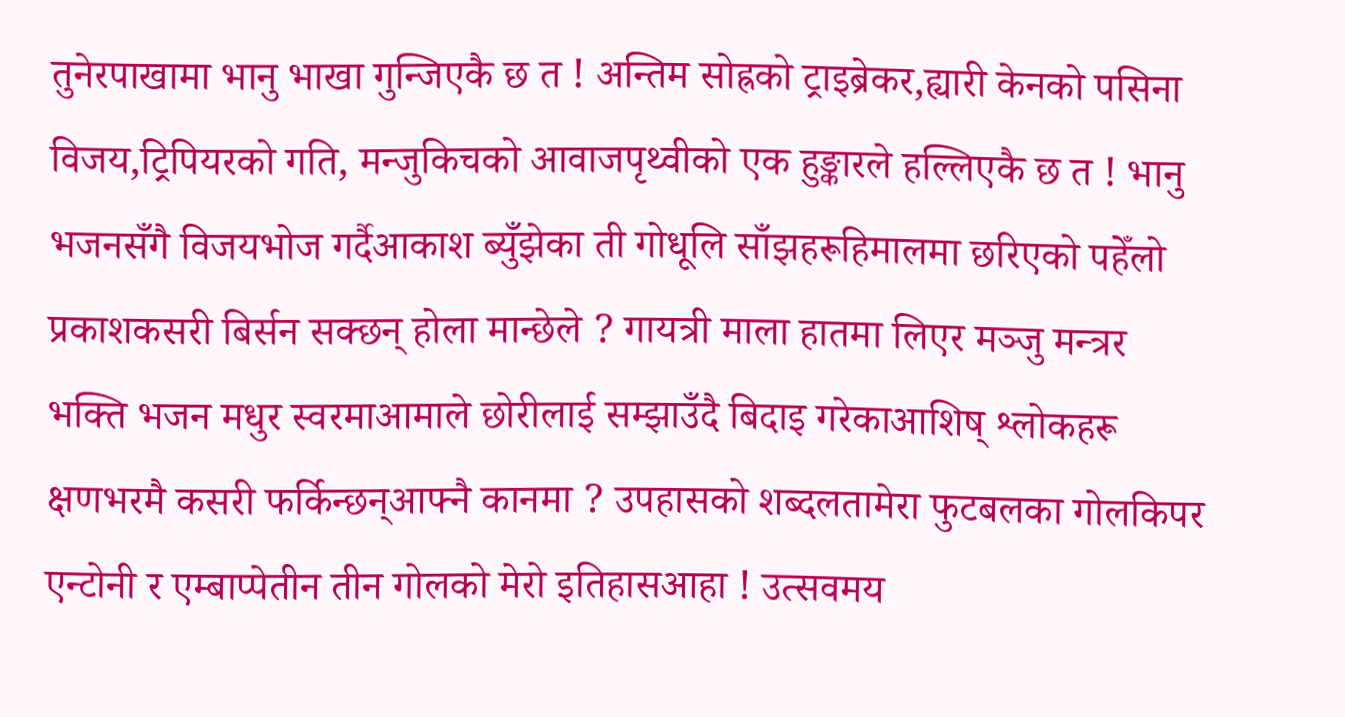तुनेरपाखामा भानु भाखा गुन्जिएकै छ त ! अन्तिम सोह्रको ट्राइब्रेकर,ह्यारी केनको पसिना विजय,ट्रिपियरको गति, मन्जुकिचको आवाजपृथ्वीको एक हुङ्कारले हल्लिएकै छ त ! भानु भजनसँगै विजयभोज गर्दैआकाश ब्युँझेका ती गोधूलि साँझहरूहिमालमा छरिएको पहेँलो प्रकाशकसरी बिर्सन सक्छन् होला मान्छेले ? गायत्री माला हातमा लिएर मञ्जु मन्त्रर भक्ति भजन मधुर स्वरमाआमाले छोरीलाई सम्झाउँदै बिदाइ गरेकाआशिष् श्लोकहरू क्षणभरमै कसरी फर्किन्छन्आफ्नै कानमा ? उपहासको शब्दलतामेरा फुटबलका गोलकिपर एन्टोनी र एम्बाप्पेतीन तीन गोलको मेरो इतिहासआहा ! उत्सवमय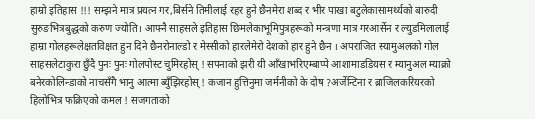हाम्रो इतिहास !!! सम्झने मात्र प्रयत्न गर,बिर्सने तिमीलाई रहर हुने छैनमेरा शब्द र भीर पाखा बटुलेकासामर्थ्यको बारुदी सुरुङभित्रबुद्धको करुण ज्योति। आफ्नै साहसले इतिहास छिमलेकाभूमिपुत्रहरूको मन्त्रणा मात्र गरआर्सेन र ल्युडमिलालाई हाम्रा गोलहरूलेक्षतविक्षत हुन दिने छैनरोनाल्डो र मेस्सीको हारलेमेरो देशको हार हुने छैन । अपराजित स्यामुअलको गोल साहसलेटाकुरा छुँदै पुनः पुनः गोलपोस्ट चुमिरहोस् ! सपनाको झरी यी आँखाभरिएम्बाप्पे आशामाडडियस र म्यानुअल म्याक्रो बनेरकोलिन्डाको नाचसँगै भानु आत्मा ब्युँझिरहोस् ! कजान हुत्तिनुमा जर्मनीको के दोष ?अर्जेन्टिना र ब्राजिलकरियरको हिलोभित्र फक्रिएको कमल ! सजगताको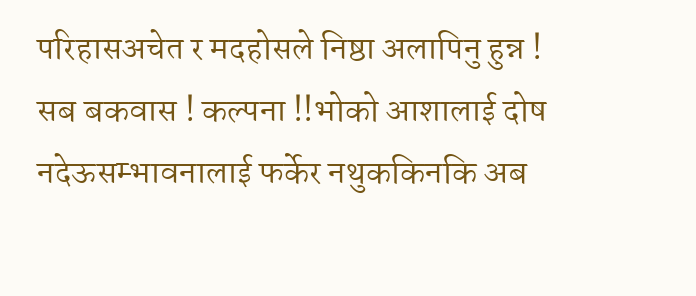परिहासअचेत र मदहोसले निष्ठा अलापिनु हुन्न ! सब बकवास ! कल्पना !!भोको आशालाई दोष नदेऊसम्भावनालाई फर्केर नथुककिनकि अब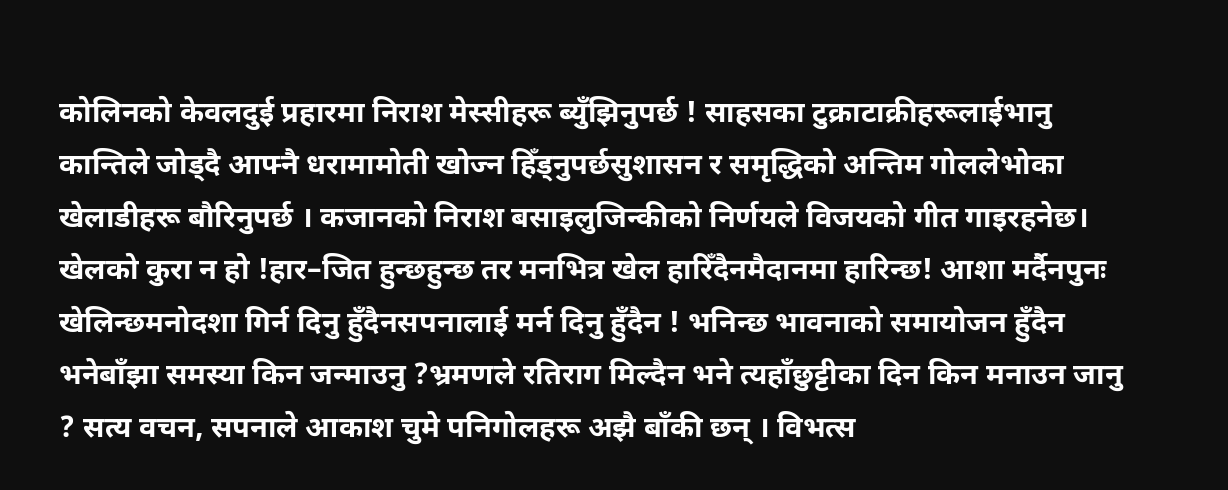कोलिनको केवलदुई प्रहारमा निराश मेस्सीहरू ब्युँझिनुपर्छ ! साहसका टुक्राटाक्रीहरूलाईभानु कान्तिले जोड्दै आफ्नै धरामामोती खोज्न हिँड्नुपर्छसुशासन र समृद्धिको अन्तिम गोललेभोका खेलाडीहरू बौरिनुपर्छ । कजानको निराश बसाइलुजिन्कीको निर्णयले विजयको गीत गाइरहनेछ। खेलको कुरा न हो !हार–जित हुन्छहुन्छ तर मनभित्र खेल हारिँदैनमैदानमा हारिन्छ! आशा मर्दैनपुनः खेलिन्छमनोदशा गिर्न दिनु हुँदैनसपनालाई मर्न दिनु हुँदैन ! भनिन्छ भावनाको समायोजन हुँदैन भनेबाँझा समस्या किन जन्माउनु ?भ्रमणले रतिराग मिल्दैन भने त्यहाँछुट्टीका दिन किन मनाउन जानु ? सत्य वचन, सपनाले आकाश चुमे पनिगोलहरू अझै बाँकी छन् । विभत्स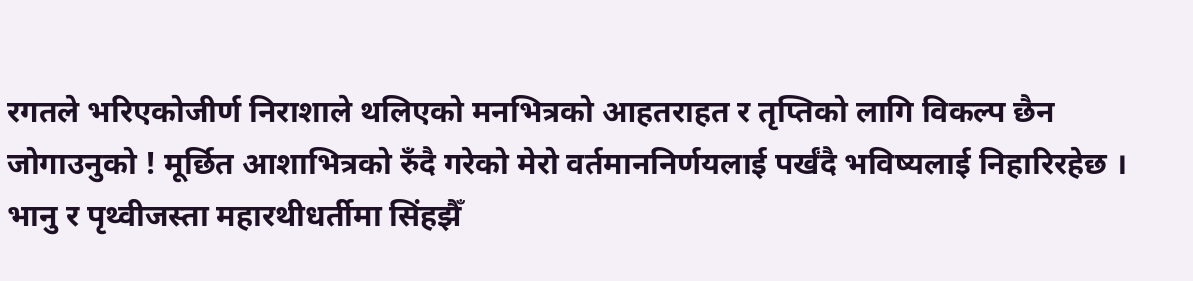रगतले भरिएकोजीर्ण निराशाले थलिएको मनभित्रको आहतराहत र तृप्तिको लागि विकल्प छैन जोगाउनुको ! मूर्छित आशाभित्रको रुँदै गरेको मेरो वर्तमाननिर्णयलाई पर्खंदै भविष्यलाई निहारिरहेछ । भानु र पृथ्वीजस्ता महारथीधर्तीमा सिंहझैँ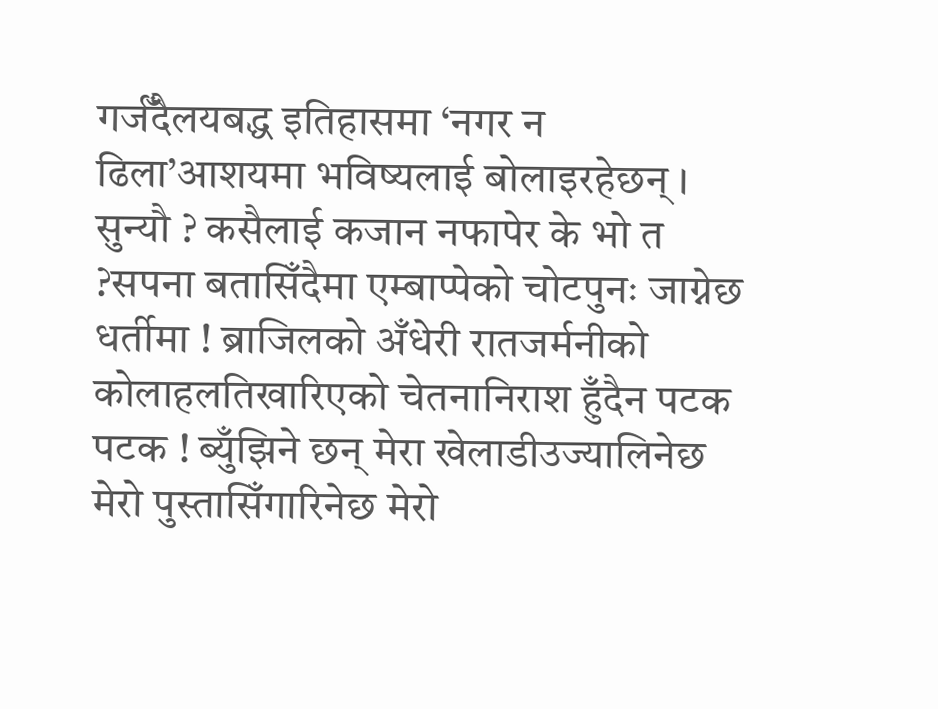गर्जँदैलयबद्ध इतिहासमा ‘नगर न ढिला’आशयमा भविष्यलाई बोलाइरहेछन् । सुन्यौ ? कसैलाई कजान नफापेर के भो त ?सपना बतासिँदैमा एम्बाप्पेको चोटपुनः जाग्नेछ धर्तीमा ! ब्राजिलको अँधेरी रातजर्मनीको कोलाहलतिखारिएको चेतनानिराश हुँदैन पटक पटक ! ब्युँझिने छन् मेरा खेलाडीउज्यालिनेछ मेरो पुस्तासिँगारिनेछ मेरो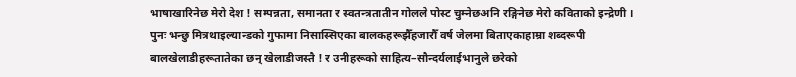भाषाखारिनेछ मेरो देश ! सम्पन्नता, समानता र स्वतन्त्रतातीन गोलले पोस्ट चुम्नेछअनि रङ्गिनेछ मेरो कविताको इन्द्रेणी । पुनः भन्छु मित्रथाइल्यान्डको गुफामा निसास्सिएका बालकहरूझैँहजारौँ वर्ष जेलमा बिताएकाहाम्रा शब्दरूपी बालखेलाडीहरूतातेका छन् खेलाडीजस्तै ! र उनीहरूको साहित्य–सौन्दर्यलाईभानुले छरेको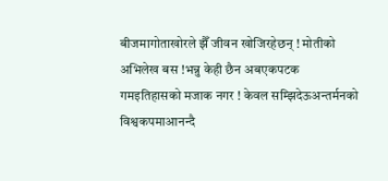बीजमागोताखोरले झैँ जीवन खोजिरहेछन् ! मोतीको अभिलेख बस !भन्नु केही छैन अबएकपटक गमइतिहासको मजाक नगर ! केवल सम्झिदेऊअन्तर्मनको विश्वकपमाआनन्दै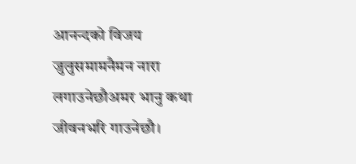आनन्दको विजय जुलुसमामनैमन नारा लगाउनेछौअमर भानु कथा जीवनभरि गाउनेछौ।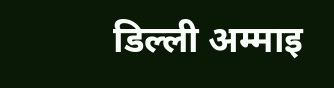डिल्ली अम्माइ